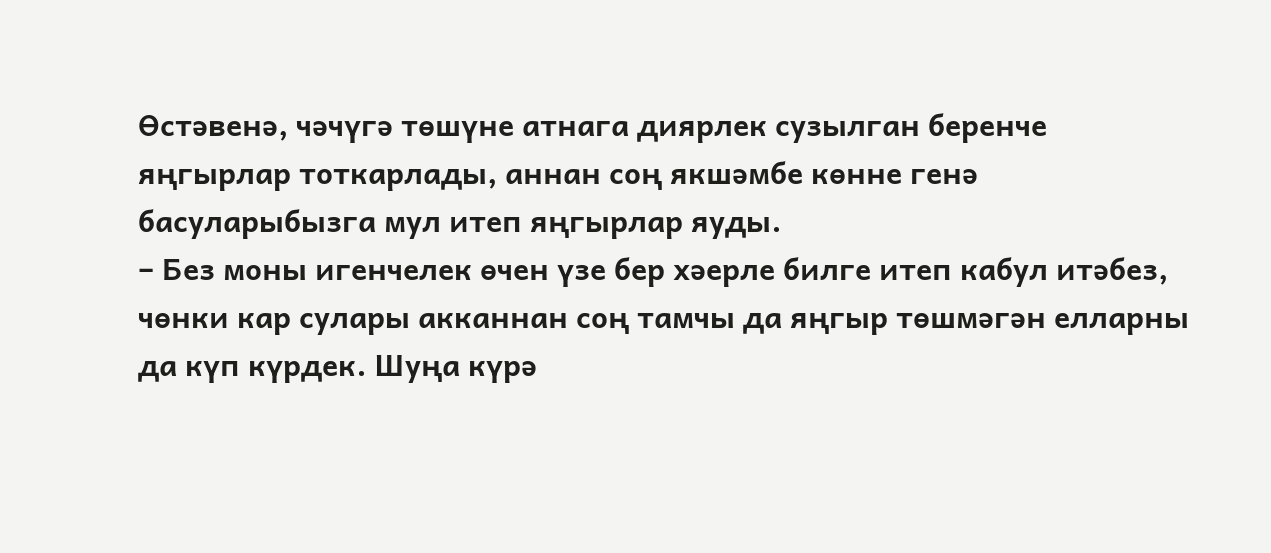Өстәвенә, чәчүгә төшүне атнага диярлек сузылган беренче яңгырлар тоткарлады, аннан соң якшәмбе көнне генә басуларыбызга мул итеп яңгырлар яуды.
– Без моны игенчелек өчен үзе бер хәерле билге итеп кабул итәбез, чөнки кар сулары акканнан соң тамчы да яңгыр төшмәгән елларны да күп күрдек. Шуңа күрә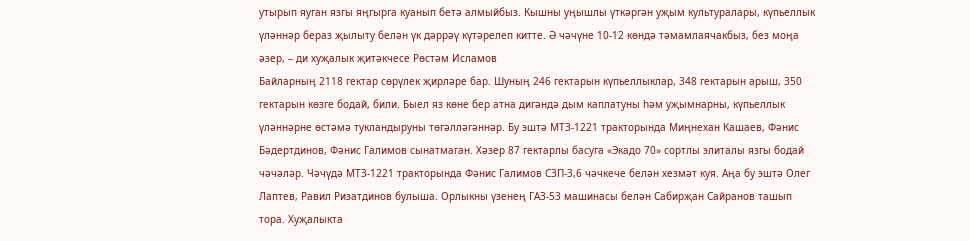утырып яуган язгы яңгырга куанып бетә алмыйбыз. Кышны уңышлы үткәргән уҗым культуралары, күпьеллык үләннәр бераз җылыту белән үк дәррәү күтәрелеп китте. Ә чәчүне 10-12 көндә тәмамлаячакбыз, без моңа әзер, – ди хуҗалык җитәкчесе Рөстәм Исламов
Байларның 2118 гектар сөрүлек җирләре бар. Шуның 246 гектарын күпьеллыклар, 348 гектарын арыш, 350 гектарын көзге бодай, били. Быел яз көне бер атна дигәндә дым каплатуны һәм уҗымнарны, күпьеллык үләннәрне өстәмә тукландыруны төгәлләгәннәр. Бу эштә МТЗ-1221 тракторында Миңнехан Кашаев, Фәнис Бәдертдинов, Фәнис Галимов сынатмаган. Хәзер 87 гектарлы басуга «Экадо 70» сортлы элиталы язгы бодай чәчәләр. Чәчүдә МТЗ-1221 тракторында Фәнис Галимов СЗП-3,6 чәчкече белән хезмәт куя. Аңа бу эштә Олег Лаптев, Равил Ризатдинов булыша. Орлыкны үзенең ГАЗ-53 машинасы белән Сабирҗан Сайранов ташып тора. Хуҗалыкта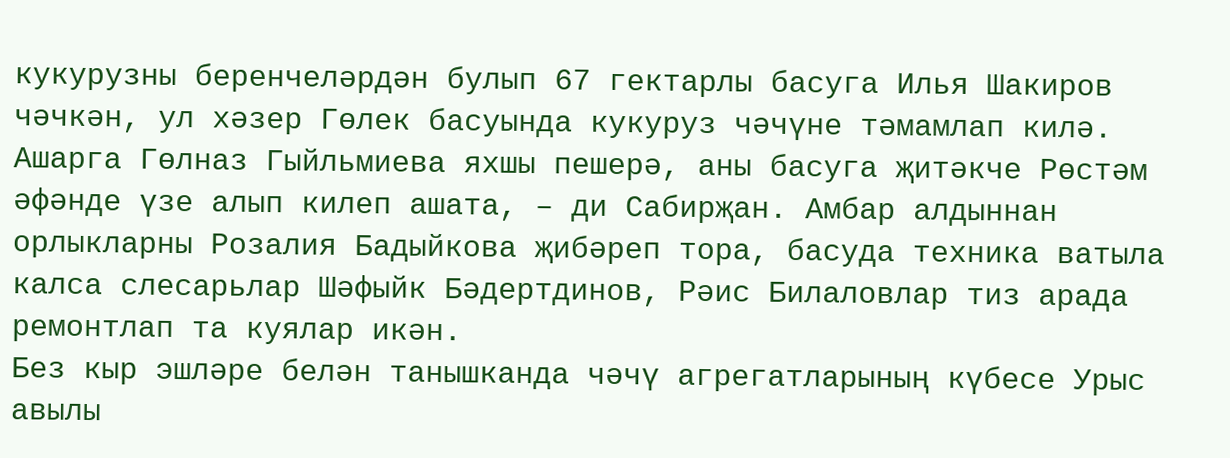кукурузны беренчеләрдән булып 67 гектарлы басуга Илья Шакиров чәчкән, ул хәзер Гөлек басуында кукуруз чәчүне тәмамлап килә. Ашарга Гөлназ Гыйльмиева яхшы пешерә, аны басуга җитәкче Рөстәм әфәнде үзе алып килеп ашата, – ди Сабирҗан. Амбар алдыннан орлыкларны Розалия Бадыйкова җибәреп тора, басуда техника ватыла калса слесарьлар Шәфыйк Бәдертдинов, Рәис Билаловлар тиз арада ремонтлап та куялар икән.
Без кыр эшләре белән танышканда чәчү агрегатларының күбесе Урыс авылы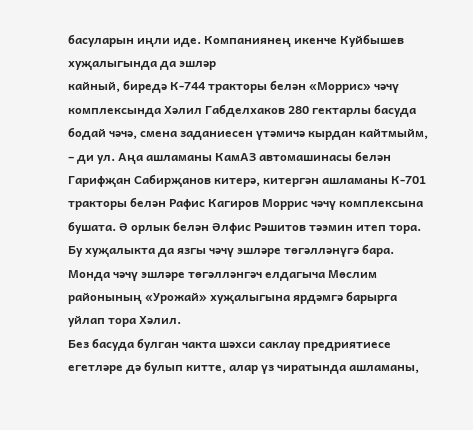басуларын иңли иде. Компаниянең икенче Куйбышев хуҗалыгында да эшләр
кайный, биредә К-744 тракторы белән «Моррис» чәчү комплексында Хәлил Габделхаков 280 гектарлы басуда бодай чәчә, смена заданиесен үтәмичә кырдан кайтмыйм, – ди ул. Аңа ашламаны КамАЗ автомашинасы белән Гарифҗан Сабирҗанов китерә, китергән ашламаны К-701 тракторы белән Рафис Кагиров Моррис чәчү комплексына бушата. Ә орлык белән Әлфис Рәшитов тәэмин итеп тора. Бу хуҗалыкта да язгы чәчү эшләре төгәлләнүгә бара. Монда чәчү эшләре төгәлләнгәч елдагыча Мөслим районының «Урожай» хуҗалыгына ярдәмгә барырга уйлап тора Хәлил.
Без басуда булган чакта шәхси саклау предриятиесе егетләре дә булып китте, алар үз чиратында ашламаны,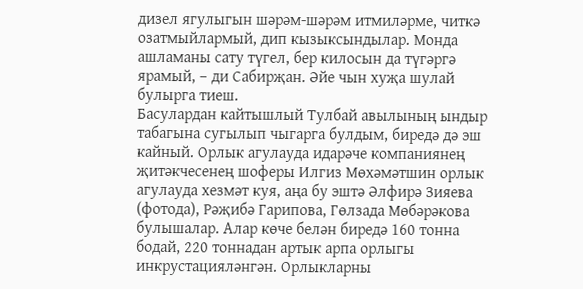дизел ягулыгын шәрәм-шәрәм итмиләрме, читкә озатмыйлармый, дип кызыксындылар. Монда ашламаны сату түгел, бер килосын да түгәргә ярамый, – ди Сабирҗан. Әйе чын хуҗа шулай булырга тиеш.
Басулардан кайтышлый Тулбай авылының ындыр табагына сугылып чыгарга булдым, биредә дә эш кайный. Орлык агулауда идарәче компаниянең җитәкчесенең шоферы Илгиз Мөхәмәтшин орлык агулауда хезмәт куя, аңа бу эштә Әлфирә Зияева (фотода), Рәҗибә Гарипова, Гөлзада Мөбәрәкова булышалар. Алар көче белән биредә 160 тонна бодай, 220 тоннадан артык арпа орлыгы инкрустацияләнгән. Орлыкларны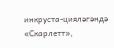инкруста-цияләгәндә «Скарлетт»,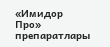«Имидор Про» препаратлары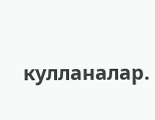кулланалар.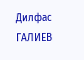Дилфас ГАЛИЕВ